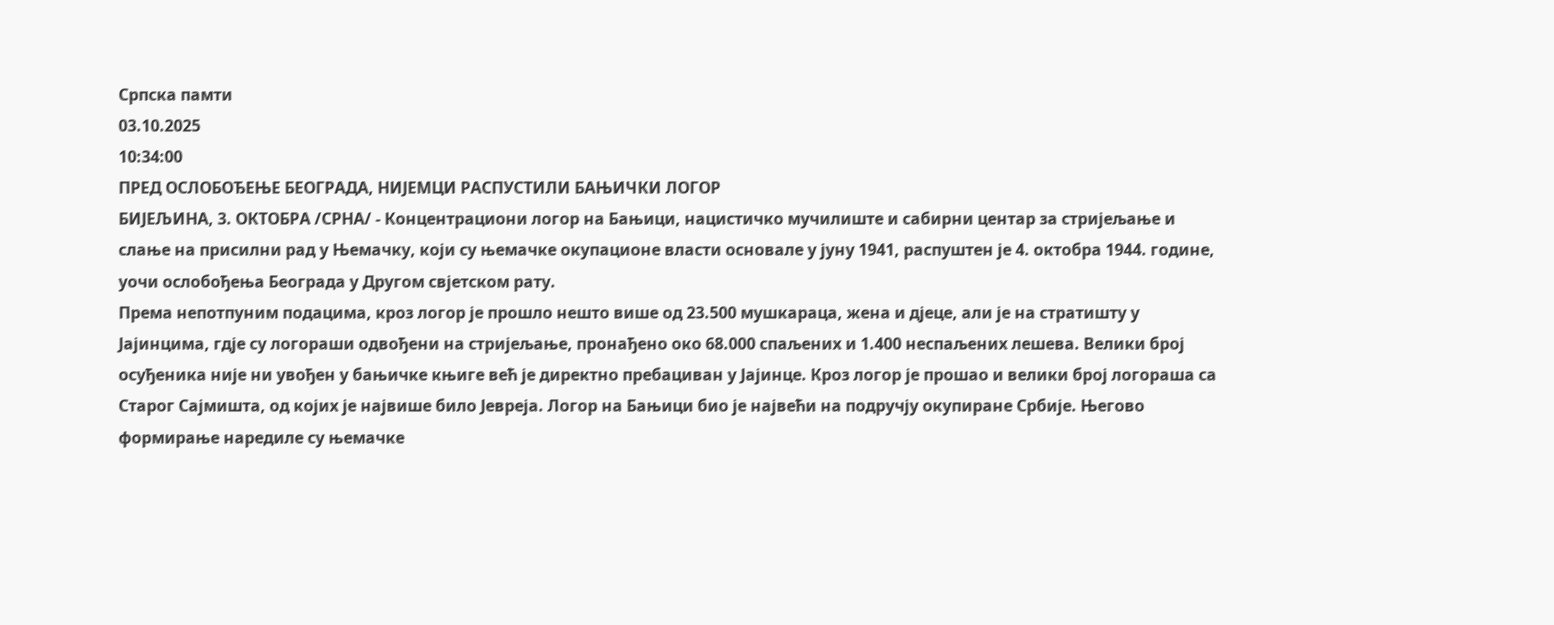Српска памти
03.10.2025
10:34:00
ПРЕД ОСЛОБОЂЕЊЕ БЕОГРАДА, НИЈЕМЦИ РАСПУСТИЛИ БАЊИЧКИ ЛОГОР
БИЈЕЉИНА, 3. ОКТОБРА /СРНА/ - Концентрациони логор на Бањици, нацистичко мучилиште и сабирни центар за стријељање и слање на присилни рад у Њемачку, који су њемачке окупационе власти основале у јуну 1941, распуштен је 4. октобра 1944. године, уочи ослобођења Београда у Другом свјетском рату.
Према непотпуним подацима, кроз логор је прошло нешто више од 23.500 мушкараца, жена и дјеце, али је на стратишту у Јајинцима, гдје су логораши одвођени на стријељање, пронађено око 68.000 спаљених и 1.400 неспаљених лешева. Велики број осуђеника није ни увођен у бањичке књиге већ је директно пребациван у Јајинце. Кроз логор је прошао и велики број логораша са Старог Сајмишта, од којих је највише било Јевреја. Логор на Бањици био је највећи на подручју окупиране Србије. Његово формирање наредиле су њемачке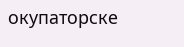окупаторске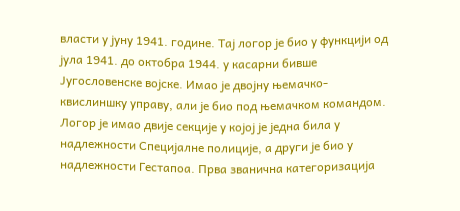власти у јуну 1941. године. Тај логор је био у функцији од јула 1941. до октобра 1944. у касарни бивше Југословенске војске. Имао је двојну њемачко-квислиншку управу, али је био под њемачком командом. Логор је имао двије секције у којој је једна била у надлежности Специјалне полиције, а други је био у надлежности Гестапоа. Прва званична категоризација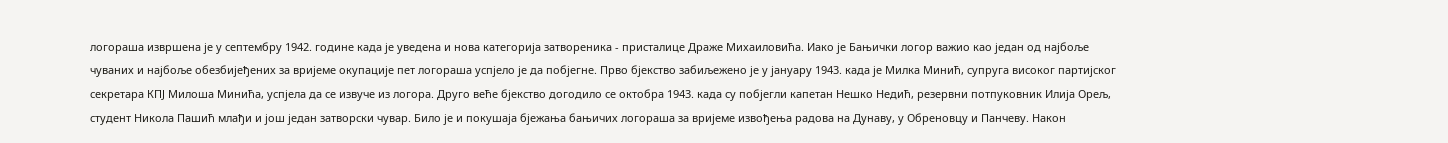логораша извршена је у септембру 1942. године када је уведена и нова категорија затвореника - присталице Драже Михаиловића. Иако је Бањички логор важио као један од најбоље чуваних и најбоље обезбијеђених за вријеме окупације пет логораша успјело је да побјегне. Прво бјекство забиљежено је у јануару 1943. када је Милка Минић, супруга високог партијског секретара КПЈ Милоша Минића, успјела да се извуче из логора. Друго веће бјекство догодило се октобра 1943. када су побјегли капетан Нешко Недић, резервни потпуковник Илија Орељ, студент Никола Пашић млађи и још један затворски чувар. Било је и покушаја бјежања бањичих логораша за вријеме извођења радова на Дунаву, у Обреновцу и Панчеву. Након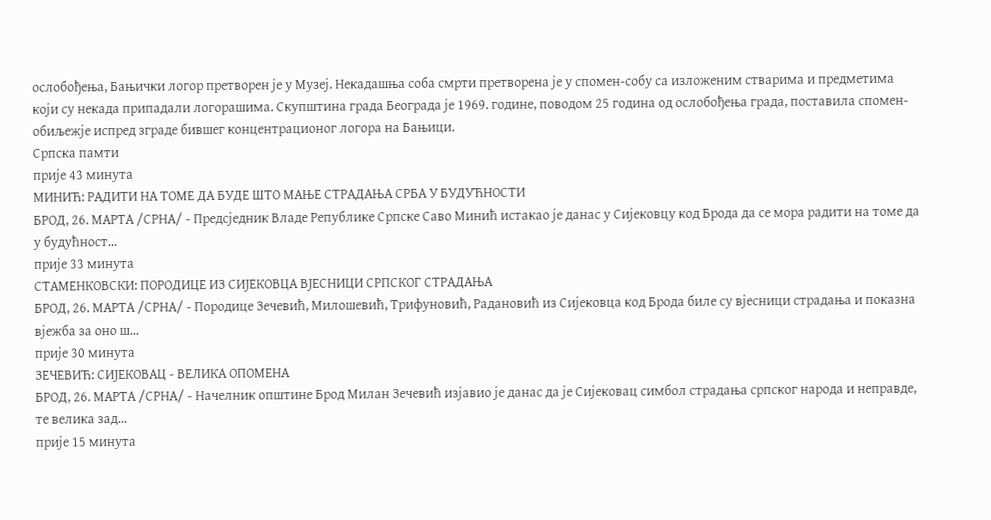ослобођења, Бањички логор претворен је у Музеј. Некадашња соба смрти претворена је у спомен-собу са изложеним стварима и предметима који су некада припадали логорашима. Скупштина града Београда је 1969. године, поводом 25 година од ослобођења града, поставила спомен-обиљежје испред зграде бившег концентрационог логора на Бањици.
Српска памти
прије 43 минута
МИНИЋ: РАДИТИ НА ТОМЕ ДА БУДЕ ШТО МАЊЕ СТРАДАЊА СРБА У БУДУЋНОСТИ
БРОД, 26. МАРТА /СРНА/ - Предсједник Владе Републике Српске Саво Минић истакао је данас у Сијековцу код Брода да се мора радити на томе да у будућност...
прије 33 минута
СТАМЕНКОВСКИ: ПОРОДИЦЕ ИЗ СИЈЕКОВЦА ВЈЕСНИЦИ СРПСКОГ СТРАДАЊА
БРОД, 26. МАРТА /СРНА/ - Породице Зечевић, Милошевић, Трифуновић, Радановић из Сијековца код Брода биле су вјесници страдања и показна вјежба за оно ш...
прије 30 минута
ЗЕЧЕВИЋ: СИЈЕКОВАЦ - ВЕЛИКА ОПОМЕНА
БРОД, 26. МАРТА /СРНА/ - Начелник општине Брод Милан Зечевић изјавио је данас да је Сијековац симбол страдања српског народа и неправде, те велика зад...
прије 15 минута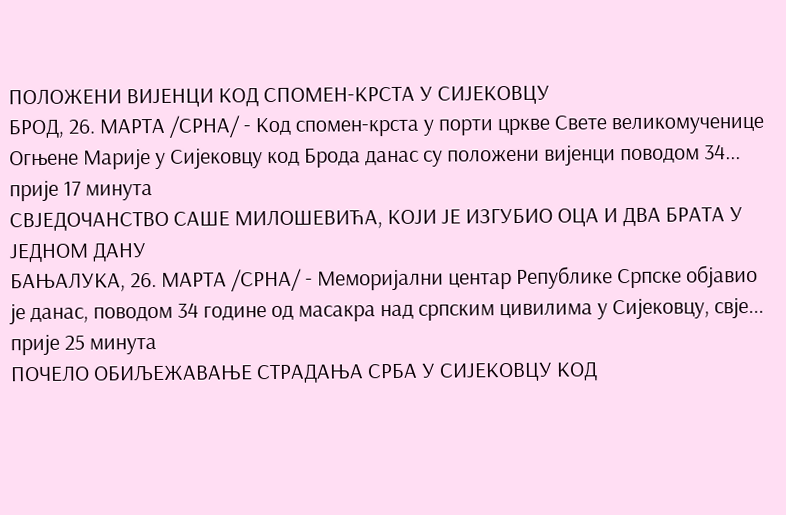ПОЛОЖЕНИ ВИЈЕНЦИ КОД СПОМЕН-КРСТА У СИЈЕКОВЦУ
БРОД, 26. МАРТА /СРНА/ - Код спомен-крста у порти цркве Свете великомученице Огњене Марије у Сијековцу код Брода данас су положени вијенци поводом 34...
прије 17 минута
СВЈЕДОЧАНСТВО САШЕ МИЛОШЕВИЋА, КОЈИ ЈЕ ИЗГУБИО ОЦА И ДВА БРАТА У ЈЕДНОМ ДАНУ
БАЊАЛУКА, 26. МАРТА /СРНА/ - Меморијални центар Републике Српске објавио је данас, поводом 34 године од масакра над српским цивилима у Сијековцу, свје...
прије 25 минута
ПОЧЕЛО ОБИЉЕЖАВАЊЕ СТРАДАЊА СРБА У СИЈЕКОВЦУ КОД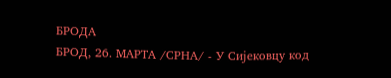БРОДА
БРОД, 26. МАРТА /СРНА/ - У Сијековцу код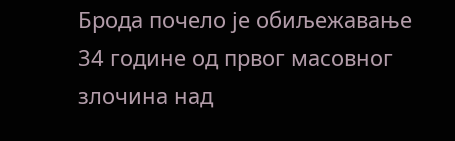Брода почело је обиљежавање 34 године од првог масовног злочина над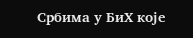Србима у БиХ које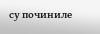су починиле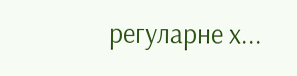регуларне х...